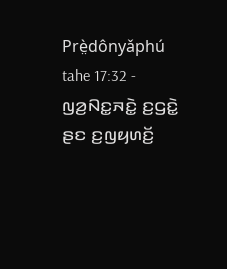Prè̤dônyǎphú tahe 17:32 - ꤜꤤ꤬ꤡꤢ꤭ꤏꤢꤧ꤭ ꤢ꤬ꤞꤢꤧ꤭ ꤔꤢ ꤢ꤬ꤜꤟꤛꤢꤩ꤬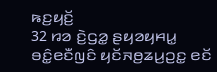ꤒꤢ꤬ꤟꤢꤩ꤬
32 ꤙꤤ ꤢꤧ꤬ꤞꤤ꤭ ꤔꤟꤤꤟꤌꤣ꤭ ꤋꤢꤨ꤭ꤕꤢꤪꤜꤢꤨ ꤟꤢꤩꤏꤥ꤬ꤘꤣ꤬ꤑꤢ꤭ ꤕꤢꤩ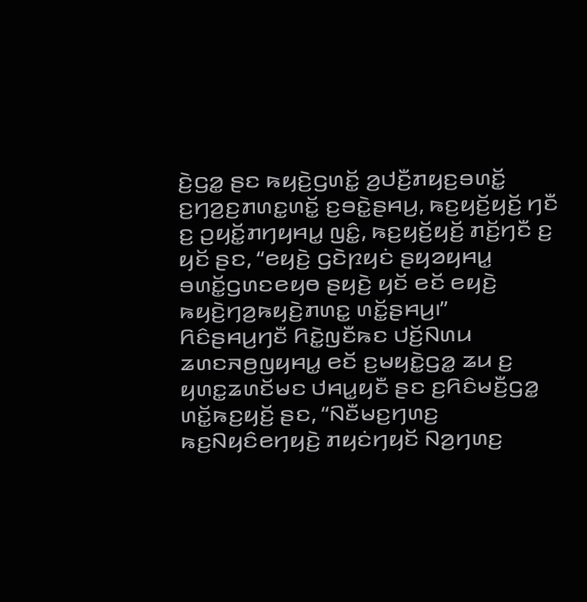ꤢꤧ꤬ꤞꤤ꤭ ꤔꤢ ꤒꤟꤢꤧ꤬ꤞꤛꤢꤩ꤭ ꤤ꤬ꤓꤢꤪ꤬ꤊꤟꤢ꤬ꤋꤛꤢꤩ꤭ ꤢ꤬ꤚꤤ꤬ꤢ꤬ꤊꤛꤢ꤭ꤛꤢꤩ꤭ ꤢ꤬ꤋꤢꤧ꤭ꤔꤌꤣ꤬, ꤒꤢ꤬ꤟꤢꤩ꤬ꤟꤢꤩ꤬ ꤚꤢꤪ ꤢ꤬ ꤑꤟꤢꤩ꤭ꤊꤚꤟꤌꤣ꤭ ꤜꤢꤨ꤭, ꤒꤢ꤬ꤟꤢꤩ꤬ꤟꤢꤩ꤬ ꤊꤢꤩ꤬ꤚꤢꤪ ꤢ꤬ ꤟꤢꤩ ꤔꤢ, “ꤕꤟꤢꤧ꤬ ꤞꤢꤧꤐꤟꤢꤦ ꤔꤟꤤꤟꤌꤣ꤭ ꤋꤛꤢꤩ꤭ꤞꤛꤢꤕꤟꤥ ꤔꤟꤢꤧ꤬ ꤟꤢꤩ ꤕꤢꤩ ꤕꤟꤢꤧ꤬ ꤒꤟꤢꤧ꤬ꤚꤤ꤬ꤒꤟꤢꤧ꤬ꤊꤛꤢ꤭ ꤛꤢꤩ꤭ꤔꤌꤣ꤬꤯”
ꤖꤢꤨꤔꤌꤣ꤬ꤚꤢꤪ ꤖꤢꤧ꤭ꤜꤢꤪꤒꤢ ꤓꤢꤩ꤬ꤡꤛꤣ ꤘꤛꤢꤏꤥ꤬ꤜꤟꤌꤣ꤭ ꤕꤢꤩ ꤢ꤬ꤗꤟꤢꤧ꤭ꤞꤤ꤭ ꤘꤣ ꤢ꤬ ꤟꤛꤢ꤭ꤘꤛꤢꤩꤗꤢ ꤓꤌꤣ꤭ꤟꤢꤪ ꤔꤢ ꤢ꤬ꤖꤢꤨꤗꤢꤪ꤬ꤞꤤ꤭ ꤛꤢꤩ꤭ꤒꤢ꤬ꤟꤢꤩ꤬ ꤔꤢ, “ꤡꤢꤪꤗꤢ꤬ꤚꤛꤢ꤬ ꤒꤢ꤬ꤡꤟꤢꤨꤕꤚꤟꤢꤧ꤬ ꤊꤟꤢꤦꤚꤟꤢꤩ ꤡꤤ꤬ꤚꤛꤢ꤬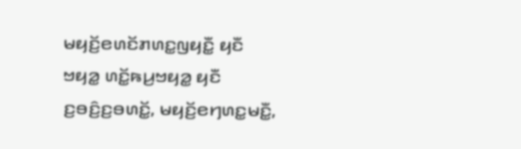ꤗꤟꤢꤩ꤬ꤕꤛꤢꤩꤊꤛꤢ꤭ꤜꤟꤢꤪ꤭ ꤟꤢꤪ ꤠꤟꤤ꤭ ꤛꤢꤩ꤭ꤒꤣ꤬ꤠꤟꤤ꤭ ꤟꤢꤪ ꤢ꤬ꤋꤢꤨ꤬ꤢ꤬ꤋꤛꤢꤩ꤭, ꤗꤟꤢꤩ꤬ꤕꤚꤛꤢ꤭ꤗꤢꤪ꤭,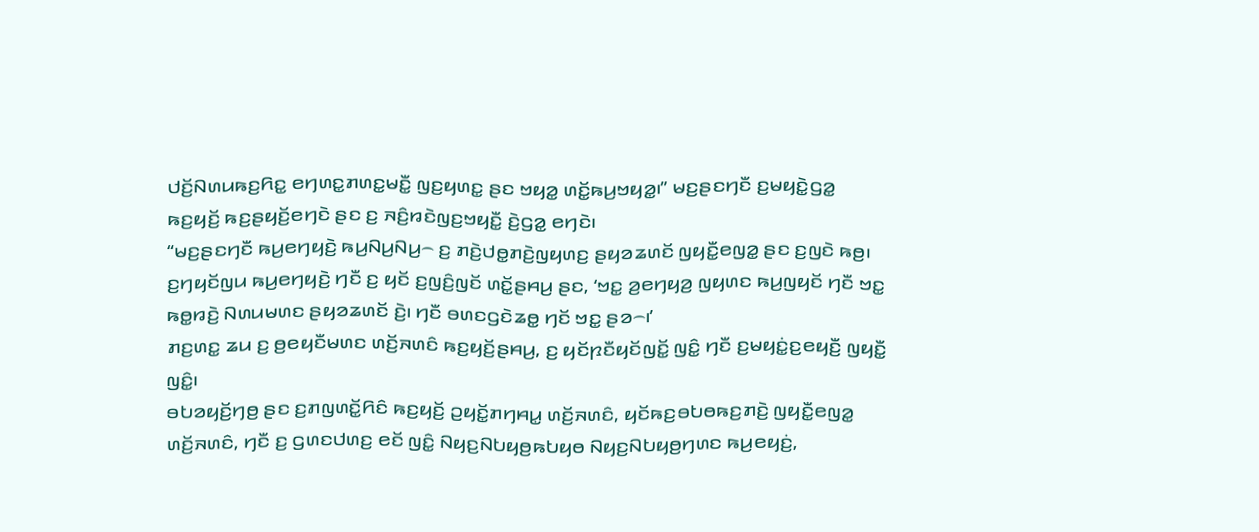ꤓꤢꤩ꤬ꤡꤛꤣꤒꤢ꤬ꤖꤢ꤭ ꤕꤚꤛꤢ꤭ꤊꤛꤢ꤭ꤗꤢꤪ꤭ ꤜꤢ꤬ꤟꤛꤢ꤭ ꤔꤢ ꤠꤟꤤ꤭ ꤛꤢꤩ꤭ꤒꤣ꤬ꤠꤟꤤ꤭꤯” ꤗꤢ꤬ꤔꤢꤚꤢꤪ ꤢ꤬ꤗꤟꤢꤧ꤭ꤞꤤ꤭ ꤒꤢ꤬ꤟꤢꤩ꤬ ꤒꤢ꤬ꤔꤟꤢꤩ꤬ꤕꤚꤢꤧ ꤔꤢ ꤢ꤬ ꤏꤢꤨ꤬ꤙꤢꤧꤜꤢ꤬ꤠꤟꤢꤪ꤭ ꤢꤧ꤬ꤞꤤ꤭ ꤕꤚꤢꤧ꤯
“ꤗꤢ꤬ꤔꤢꤚꤢꤪ ꤒꤣ꤬ꤕꤚꤟꤢꤧ꤬ ꤒꤣ꤬ꤡꤣ꤬ꤡꤣ꤬꤮ ꤢ꤬ ꤊꤢꤧ꤬ꤓꤥ꤭ꤊꤢꤧ꤬ꤜꤟꤛꤢ꤬ ꤔꤟꤤꤘꤛꤢꤩ ꤜꤟꤢꤪ꤭ꤕꤜꤤ꤭ ꤔꤢ ꤢ꤬ꤜꤢꤧ ꤒꤥ꤬꤯ ꤢ꤬ꤚꤟꤢꤩꤜꤣ ꤒꤣ꤬ꤕꤚꤟꤢꤧ꤬ ꤚꤢꤪ ꤢ꤬ ꤟꤢꤩ ꤢ꤬ꤜꤢꤨ꤬ꤜꤢꤩ ꤛꤢꤩ꤭ꤔꤌꤣ꤬ ꤔꤢ, ‘ꤠꤢ꤭ ꤤ꤬ꤕꤚꤟꤤ꤬ ꤜꤟꤛꤢ ꤒꤣ꤬ꤜꤟꤢꤩ ꤚꤢꤪ ꤠꤢ꤭ ꤒꤥ꤭ꤙꤢꤧ꤬ ꤡꤛꤣꤗꤛꤢ ꤔꤟꤤꤘꤛꤢꤩ ꤢꤧ꤬꤯ ꤚꤢꤪ ꤋꤛꤢꤞꤢꤧꤘꤥ꤭ ꤚꤢꤩ ꤠꤢ꤭ ꤔꤤ꤮꤯’
ꤊꤢ꤬ꤛꤢ꤭ ꤘꤣ ꤢ꤬ ꤥ꤬ꤕꤟꤢꤪꤗꤛꤢ ꤛꤢꤩ꤬ꤏꤛꤢꤨ ꤒꤢ꤬ꤟꤢꤩ꤬ꤔꤌꤣ꤬, ꤢ꤬ ꤟꤢꤩꤐꤢꤪꤟꤢꤩꤜꤢꤩ꤭ ꤜꤢꤨ꤭ ꤚꤢꤪ ꤢ꤬ꤗꤟꤢꤦ꤭ꤢ꤬ꤕꤟꤢꤪ꤬ ꤜꤟꤢꤪ꤭ ꤜꤢꤨ꤭꤯
ꤋꤝꤤꤟꤢꤩ꤬ꤚꤥ꤬ ꤔꤢ ꤢ꤬ꤊꤜꤛꤢꤩ꤭ꤖꤢꤨ ꤒꤢ꤬ꤟꤢꤩ꤬ ꤑꤟꤢꤩ꤭ꤊꤚꤌꤣ꤭ ꤛꤢꤩ꤬ꤏꤛꤢꤨ, ꤟꤢꤩꤒꤢ꤬ꤋꤝꤥꤒꤢ꤬ꤊꤢꤧ꤬ ꤜꤟꤢꤪ꤭ꤕꤜꤤ꤭ ꤛꤢꤩ꤬ꤏꤛꤢꤨ, ꤚꤢꤪ ꤢ꤬ ꤞꤛꤢꤓꤛꤢ꤬ ꤕꤢꤩ ꤜꤢꤨ꤭ ꤡꤟꤢ꤬ꤡꤝꤟꤥ꤬ꤒꤝꤟꤥ ꤡꤟꤢ꤬ꤡꤝꤟꤥ꤬ꤚꤛꤢ ꤒꤣ꤬ꤕꤟꤢꤦ꤬,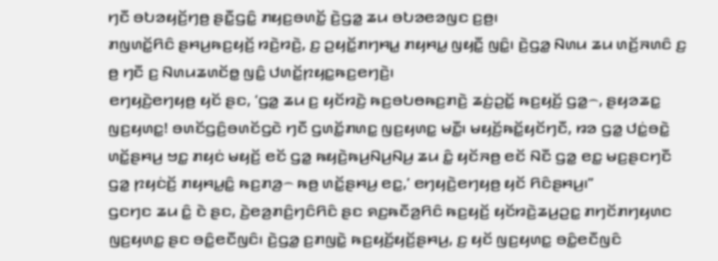ꤚꤢꤪ ꤋꤝꤤꤟꤢꤩ꤬ꤚꤥ꤬ ꤔꤢꤪ꤭ꤞꤢꤨ꤭ ꤊꤟꤢ꤬ꤋꤛꤢꤩ꤭ ꤢꤧ꤬ꤞꤤ꤭ ꤘꤣ ꤋꤝꤤꤕꤤꤜꤢ ꤢ꤬ꤥ꤬꤯
ꤊꤜꤛꤢꤩ꤭ꤖꤢꤨ ꤔꤌꤣ꤬ꤒꤢ꤬ꤟꤢꤩ꤬ ꤙꤢꤧ꤬ꤙꤢꤧ꤬, ꤢ꤬ ꤑꤟꤢꤩ꤭ꤊꤚꤌꤣ꤭ ꤊꤟꤌꤣ꤭ ꤜꤟꤢꤪ꤭ ꤜꤢꤨ꤭꤯ ꤢꤧ꤬ꤞꤤ꤭ ꤡꤛꤣ ꤘꤣ ꤛꤢꤩ꤬ꤏꤛꤢꤨ ꤢ꤬ ꤥ꤬ ꤚꤢꤪ ꤢ꤬ ꤡꤛꤣꤘꤛꤢꤩꤥ꤭ ꤜꤢꤨ꤭ ꤓꤛꤢꤩ꤭ꤐꤟꤢ꤭ꤒꤢ꤬ꤕꤚꤢꤧ꤬꤯
ꤕꤚꤟꤢꤧ꤬ꤕꤚꤟꤥ꤬ ꤟꤢꤩ ꤔꤢ, ‘ꤞꤤ꤭ ꤘꤣ ꤢ꤬ ꤟꤢꤩꤙꤢꤧ꤬ ꤒꤢ꤬ꤋꤝꤥꤒꤢ꤬ꤊꤢꤧ꤬ ꤘꤢꤦ꤬ꤑꤢꤩ꤭ ꤒꤢ꤬ꤟꤢꤩ꤬ ꤞꤤ꤭꤮, ꤔꤟꤤꤘꤢ꤭ ꤜꤢ꤬ꤟꤛꤢ꤭! ꤋꤛꤢꤩꤞꤢꤨ꤬ꤋꤛꤢꤩꤞꤢꤧ ꤚꤢꤪ ꤞꤛꤢꤩ꤭ꤊꤛꤢ꤭ ꤜꤢ꤬ꤟꤛꤢ꤭ ꤗꤢꤪ꤭꤯ ꤗꤟꤢꤩ꤬ꤒꤢꤩ꤭ꤟꤢꤩꤚꤢꤪ, ꤙꤤ ꤞꤤ꤭ ꤓꤢꤦ꤭ꤋꤢꤧ꤭ ꤛꤢꤩ꤭ꤔꤌꤣ꤬ ꤠꤢ꤭ ꤊꤟꤢꤦ ꤗꤟꤢꤩ꤬ ꤕꤢꤩ ꤞꤤ꤭ ꤒꤟꤢꤧ꤬ꤒꤣ꤬ꤡꤣ꤬ꤡꤣ꤬ ꤘꤣ ꤢꤨ꤭ ꤟꤢꤩꤏꤥ꤬ ꤕꤢꤩ ꤡꤢꤪ ꤞꤤ꤭ ꤕꤢ꤭ ꤗꤢ꤬ꤔꤢꤚꤢꤪ ꤞꤤ꤭ ꤐꤟꤢꤦꤢꤩ꤬ ꤊꤟꤌꤣ꤭ꤢꤨ꤭ ꤒꤢ꤬ꤊꤤ꤬꤮ ꤒꤥ꤬ ꤛꤢꤩ꤭ꤔꤌꤣ꤬ ꤕꤢ꤭,’ ꤕꤚꤟꤢꤧ꤬ꤕꤚꤟꤥ꤬ ꤟꤢꤩ ꤖꤢꤨꤔꤌꤣ꤬꤯”
ꤞꤢꤚꤢ ꤘꤣ ꤢꤨ꤭ ꤢꤧ ꤔꤢ, ꤢꤧ꤬ꤕꤤ꤬ꤊꤢꤨ꤬ꤚꤢꤨꤖꤢꤨ ꤔꤢ ꤎꤢ꤬ꤒꤢꤪꤤ꤬ꤖꤢꤨ ꤒꤢ꤬ꤟꤢꤩ꤬ ꤟꤢꤩꤙꤢꤧ꤬ꤘꤣ꤬ꤑꤢ꤭ ꤊꤚꤢꤩꤊꤚꤟꤛꤢ ꤜꤢ꤬ꤟꤛꤢ꤭ ꤔꤢ ꤋꤢꤨ꤭ꤕꤢꤪꤜꤢꤨ꤯ ꤢꤧ꤬ꤞꤤ꤭ ꤢ꤬ꤊꤜꤢꤧ꤭ ꤒꤢ꤬ꤟꤢꤩ꤬ꤟꤢꤩ꤬ꤔꤌꤣ꤬, ꤢ꤬ ꤟꤢꤩ ꤜꤢ꤬ꤟꤛꤢ꤭ ꤋꤢꤨ꤭ꤕꤢꤪꤜꤢꤨ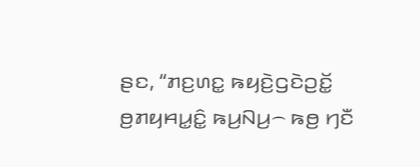ꤔꤢ, “ꤊꤢ꤬ꤛꤢ꤭ ꤒꤟꤢꤧ꤬ꤞꤢꤧꤑꤢꤩ꤭ ꤥ꤬ꤊꤟꤌꤣ꤭ꤢꤨ꤭ ꤒꤣ꤬ꤡꤣ꤬꤮ ꤒꤥ꤬ ꤚꤢꤪ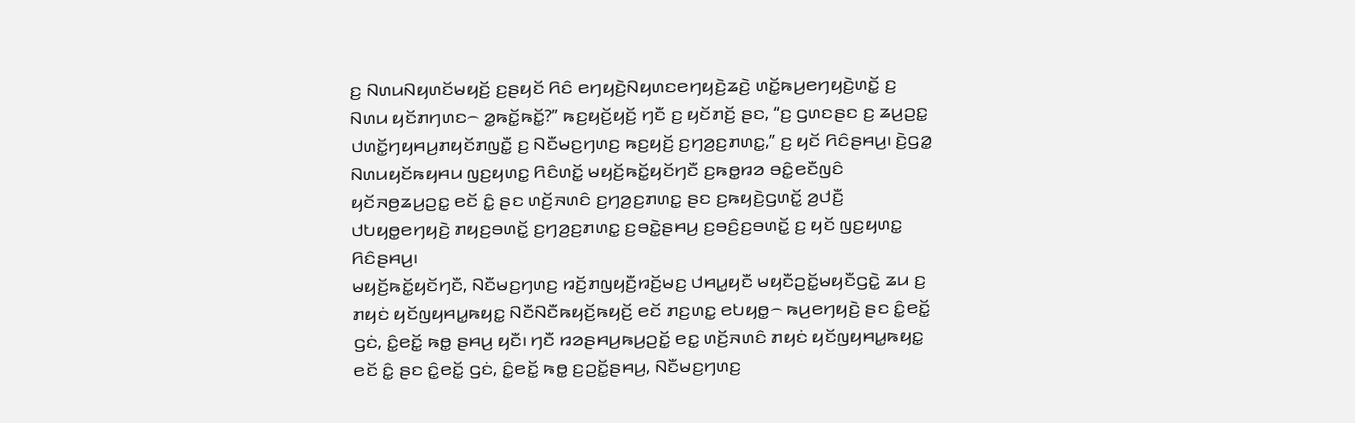ꤢ꤬ ꤡꤛꤣꤡꤟꤛꤢꤩꤗꤟꤢꤩ꤬ ꤢ꤬ꤔꤟꤢꤩ ꤖꤢꤨ ꤕꤚꤟꤢꤧ꤬ꤡꤟꤛꤢꤕꤚꤟꤢꤧ꤬ꤘꤢꤧ꤬ ꤛꤢꤩ꤭ꤒꤣ꤬ꤕꤚꤟꤢꤧ꤬ꤛꤢꤩ꤭ ꤢ꤬ ꤡꤛꤣ ꤟꤢꤩꤊꤚꤛꤢ꤮ ꤤ꤭ꤒꤢꤩ꤭ꤒꤢꤩ꤭?” ꤒꤢ꤬ꤟꤢꤩ꤬ꤟꤢꤩ꤬ ꤚꤢꤪ ꤢ꤬ ꤟꤢꤩꤊꤢꤩ꤬ ꤔꤢ, “ꤢ꤬ ꤞꤛꤢꤔꤢ ꤢ꤬ ꤘꤣ꤬ꤑꤢ꤭ ꤓꤛꤢꤩ꤭ꤚꤟꤌꤣ꤬ꤊꤟꤢꤩꤊꤜꤢꤪ꤭ ꤢ꤬ ꤡꤢꤪꤗꤢ꤬ꤚꤛꤢ꤬ ꤒꤢ꤬ꤟꤢꤩ꤬ ꤢ꤬ꤚꤤ꤬ꤢ꤬ꤊꤛꤢ꤭,” ꤢ꤬ ꤟꤢꤩ ꤖꤢꤨꤔꤌꤣ꤬꤯ ꤢꤧ꤬ꤞꤤ꤭ ꤡꤛꤣꤟꤢꤩꤒꤟꤌꤣ ꤜꤢ꤬ꤟꤛꤢ꤭ ꤖꤢꤨꤛꤢꤩ꤭ ꤗꤟꤢꤩ꤬ꤒꤢꤩ꤭ꤟꤢꤩꤚꤢꤪ ꤢ꤬ꤒꤥ꤭ꤙꤤ ꤋꤢꤨ꤭ꤕꤢꤪꤜꤢꤨ ꤟꤢꤩꤏꤥ꤬ꤘꤣ꤬ꤑꤢ꤭ ꤕꤢꤩ ꤢꤨ꤭ ꤔꤢ ꤛꤢꤩ꤬ꤏꤛꤢꤨ ꤢ꤬ꤚꤤ꤬ꤢ꤬ꤊꤛꤢ꤭ ꤔꤢ ꤢ꤬ꤒꤟꤢꤧ꤬ꤞꤛꤢꤩ꤭ ꤤ꤬ꤓꤢꤪ꤬ ꤓꤝꤟꤥ꤭ꤕꤚꤟꤢꤧ꤬ ꤊꤟꤢ꤬ꤋꤛꤢꤩ꤭ ꤢ꤬ꤚꤤ꤬ꤢ꤬ꤊꤛꤢ꤭ ꤢ꤬ꤋꤢꤧ꤭ꤔꤌꤣ꤬ ꤢ꤬ꤋꤢꤨ꤬ꤢ꤬ꤋꤛꤢꤩ꤭ ꤢ꤬ ꤟꤢꤩ ꤜꤢ꤬ꤟꤛꤢ꤭ ꤖꤢꤨꤔꤌꤣ꤬꤯
ꤗꤟꤢꤩ꤬ꤒꤢꤩ꤭ꤟꤢꤩꤚꤢꤪ, ꤡꤢꤪꤗꤢ꤬ꤚꤛꤢ꤬ ꤙꤢꤩ꤬ꤊꤜꤟꤢꤪ꤬ꤙꤢꤩ꤬ꤗꤢ꤬ ꤓꤌꤣ꤭ꤟꤢꤪ ꤗꤟꤢꤪꤑꤢꤩ꤭ꤗꤟꤢꤪꤞꤢꤧ꤭ ꤘꤣ ꤢ꤬ ꤊꤟꤢꤦ ꤟꤢꤩꤜꤟꤌꤣ꤭ꤒꤟꤢ꤭ ꤡꤢꤪꤡꤢꤪꤒꤟꤢꤩ꤬ꤒꤟꤢꤩ꤬ ꤕꤢꤩ ꤊꤢ꤬ꤛꤢ꤭ ꤕꤝꤟꤥ꤭꤮ ꤒꤣ꤬ꤕꤚꤟꤢꤧ꤬ ꤔꤢ ꤢꤨ꤭ꤕꤢꤩ꤭ ꤞꤢꤦ, ꤢꤨ꤭ꤕꤢꤩ꤭ ꤒꤥ꤭ ꤔꤌꤣ꤬ ꤟꤢꤪ꤯ ꤚꤢꤪ ꤙꤤꤔꤌꤣ꤬ꤒꤣ꤬ꤑꤢꤩ꤭ ꤕꤢ꤭ ꤛꤢꤩ꤬ꤏꤛꤢꤨ ꤊꤟꤢꤦ ꤟꤢꤩꤜꤟꤌꤣ꤭ꤒꤟꤢ꤭ ꤕꤢꤩ ꤢꤨ꤭ ꤔꤢ ꤢꤨ꤭ꤕꤢꤩ꤭ ꤞꤢꤦ, ꤢꤨ꤭ꤕꤢꤩ꤭ ꤒꤥ꤭ ꤢ꤬ꤑꤢꤩ꤭ꤔꤌꤣ꤬, ꤡꤢꤪꤗꤢ꤬ꤚꤛꤢ꤬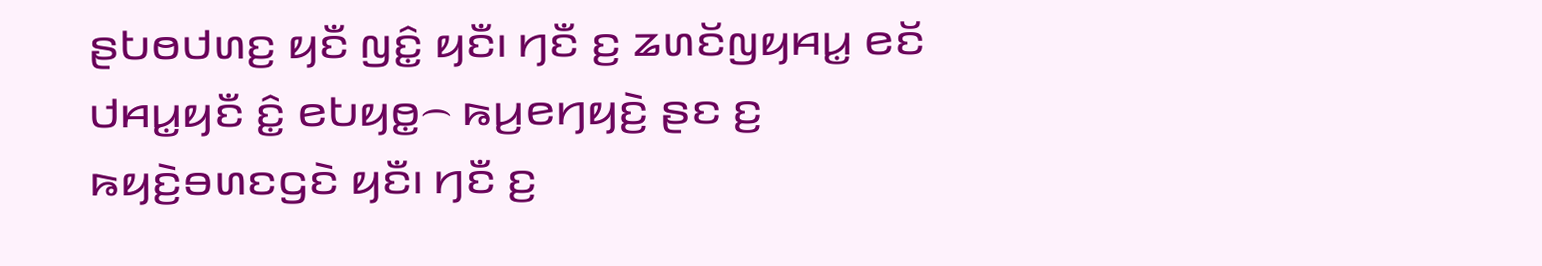ꤔꤝꤥꤓꤛꤢ꤬ ꤟꤢꤪ ꤜꤢꤨ꤭ ꤟꤢꤪ꤯ ꤚꤢꤪ ꤢ꤬ ꤘꤛꤢꤩꤜꤟꤌꤣ꤭ ꤕꤢꤩ ꤓꤌꤣ꤭ꤟꤢꤪ ꤢꤨ꤭ ꤕꤝꤟꤥ꤭꤮ ꤒꤣ꤬ꤕꤚꤟꤢꤧ꤬ ꤔꤢ ꤢ꤬ ꤒꤟꤢꤧ꤬ꤋꤛꤢꤞꤢꤧ ꤟꤢꤪ꤯ ꤚꤢꤪ ꤢ꤬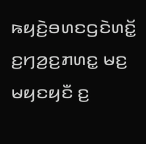ꤒꤟꤢꤧ꤬ꤋꤛꤢꤞꤢꤧꤛꤢꤩ꤭ ꤢ꤬ꤚꤤ꤬ꤢ꤬ꤊꤛꤢ꤭ ꤗꤢ꤬ ꤗꤟꤢꤟꤢꤪ ꤢ꤬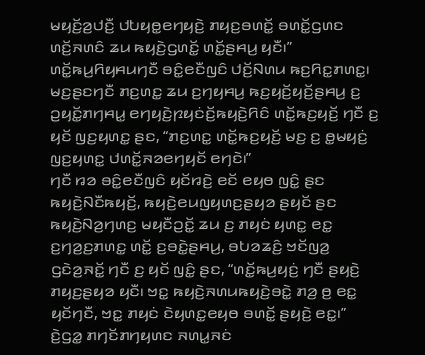ꤗꤟꤢꤩ꤬ꤤ꤬ꤓꤢꤪ꤬ ꤓꤝꤟꤥ꤭ꤕꤚꤟꤢꤧ꤬ ꤊꤟꤢ꤬ꤋꤛꤢꤩ꤭ ꤋꤛꤢꤩ꤭ꤞꤛꤢ ꤛꤢꤩ꤬ꤏꤛꤢꤨ ꤘꤣ ꤒꤟꤢꤧ꤬ꤞꤛꤢꤩ꤭ ꤛꤢꤩ꤭ꤔꤌꤣ꤬ ꤟꤢꤪ꤯”
ꤛꤢꤩ꤭ꤒꤣ꤬ꤖꤟꤌꤣꤚꤢꤪ ꤋꤢꤨ꤭ꤕꤢꤪꤜꤢꤨ ꤓꤢꤩ꤬ꤡꤛꤣ ꤒꤢ꤬ꤖꤢ꤭ꤊꤛꤢ꤭꤯
ꤗꤢ꤬ꤔꤢꤚꤢꤪ ꤊꤢ꤬ꤛꤢ꤭ ꤘꤣ ꤢ꤬ꤚꤟꤌꤣ꤬ ꤒꤢ꤬ꤟꤢꤩ꤬ꤟꤢꤩ꤬ꤔꤌꤣ꤬ ꤢ꤬ ꤑꤟꤢꤩ꤭ꤊꤚꤌꤣ꤭ ꤕꤚꤟꤢꤧ꤬ꤐꤟꤢꤦꤢꤩ꤬ꤒꤟꤢꤧ꤬ꤖꤢꤨ ꤛꤢꤩ꤭ꤒꤢ꤬ꤟꤢꤩ꤬ ꤚꤢꤪ ꤢ꤬ ꤟꤢꤩ ꤜꤢ꤬ꤟꤛꤢ꤭ ꤔꤢ, “ꤊꤢ꤬ꤛꤢ꤭ ꤛꤢꤩ꤭ꤒꤢ꤬ꤟꤢꤩ꤬ ꤗꤢ꤬ ꤢ꤬ ꤥ꤭ꤗꤟꤢꤦ꤬ ꤜꤢ꤬ꤟꤛꤢ꤭ ꤓꤛꤢꤩ꤭ꤏꤤꤕꤚꤟꤢꤩ ꤕꤚꤢꤧ꤯”
ꤚꤢꤪ ꤙꤤ ꤋꤢꤨ꤭ꤕꤢꤪꤜꤢꤨ ꤟꤢꤩꤙꤢꤧ꤬ ꤕꤢꤩ ꤕꤟꤥ ꤜꤢꤨ꤭ ꤔꤢ ꤒꤟꤢꤧ꤬ꤡꤢꤪꤒꤟꤢꤩ꤬, ꤒꤟꤢꤧ꤬ꤕꤣꤜꤟꤛꤢ꤬ꤔꤟꤤ ꤔꤟꤢꤩ ꤔꤢ ꤒꤟꤢꤧ꤬ꤡꤤ꤬ꤚꤛꤢ꤬ ꤗꤟꤢꤪꤑꤢꤩ꤭ ꤘꤣ ꤢ꤬ ꤊꤟꤢꤦ ꤟꤛꤢ꤭ ꤕꤢ꤭ ꤢ꤬ꤚꤤ꤬ꤢ꤬ꤊꤛꤢ꤭ ꤛꤢꤩ꤭ ꤢ꤬ꤋꤢꤧ꤭ꤔꤌꤣ꤬, ꤋꤝꤤꤘꤢꤨ꤬ ꤠꤢꤩꤜꤤ꤬ ꤞꤢꤧꤤ꤬ꤏꤢꤩ꤭ ꤚꤢꤪ ꤢ꤬ ꤟꤢꤩ ꤜꤢꤨ꤭ ꤔꤢ, “ꤛꤢꤩ꤭ꤒꤣ꤬ꤟꤢꤦ꤬ ꤚꤢꤪ ꤔꤟꤢꤧ꤬ ꤊꤟꤢ꤬ꤔꤟꤤ ꤟꤢꤪ꤯ ꤠꤢ꤭ ꤒꤟꤢꤧ꤬ꤏꤛꤣꤒꤟꤢꤧ꤬ꤋꤢꤧ꤭ ꤊꤤ꤬ ꤥ꤬ ꤕꤢ꤭ ꤟꤢꤩꤚꤢꤪ, ꤠꤢ꤭ ꤊꤟꤢꤦ ꤢꤧꤟꤛꤢ꤭ꤕꤟꤥ ꤋꤛꤢꤩ꤭ ꤔꤟꤢꤧ꤬ ꤕꤢ꤭꤯”
ꤢꤧ꤬ꤞꤤ꤭ ꤊꤚꤢꤩꤊꤚꤟꤛꤢ ꤏꤛꤣ꤭ꤏꤢꤦ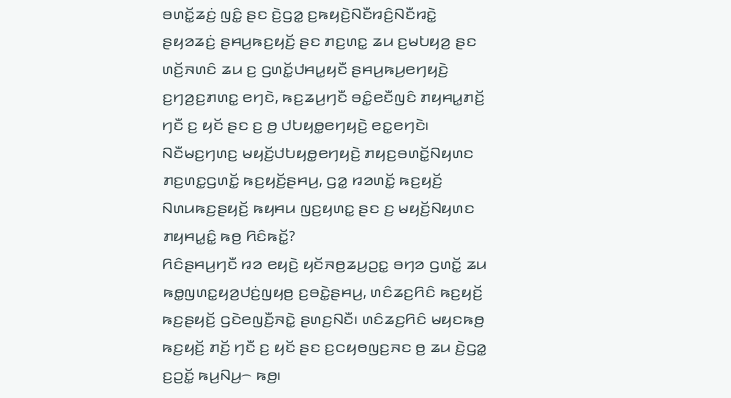ꤋꤛꤢꤩ꤭ꤘꤢꤦ꤬ ꤜꤢꤨ꤭ ꤔꤢ ꤢꤧ꤬ꤞꤤ꤭ ꤢ꤬ꤒꤟꤢꤧ꤬ꤡꤢꤪꤙꤢꤨ꤬ꤡꤢꤪꤙꤢꤧ꤭ ꤔꤟꤤꤘꤢꤦ꤬ ꤔꤌꤣ꤬ꤒꤢ꤬ꤟꤢꤩ꤬ ꤔꤢ ꤊꤢ꤬ꤛꤢ꤭ ꤘꤣ ꤢ꤬ꤗꤝꤟꤤ꤬ ꤔꤢ ꤛꤢꤩ꤬ꤏꤛꤢꤨ ꤘꤣ ꤢ꤬ ꤞꤛꤢꤩ꤭ꤓꤌꤣ꤭ꤟꤢꤪ ꤔꤌꤣ꤬ꤒꤣ꤬ꤕꤚꤟꤢꤧ꤬ ꤢ꤬ꤚꤤ꤬ꤢ꤬ꤊꤛꤢ꤭ ꤕꤚꤢꤧ, ꤒꤢ꤬ꤘꤣ꤬ꤚꤢꤪ ꤋꤢꤨ꤭ꤕꤢꤪꤜꤢꤨ ꤊꤟꤌꤣ꤭ꤊꤢꤩ꤬ ꤚꤢꤪ ꤢ꤬ ꤟꤢꤩ ꤔꤢ ꤢ꤬ ꤥ꤬ ꤓꤝꤟꤥ꤭ꤕꤚꤟꤢꤧ꤬ ꤕꤢ꤭ꤕꤚꤢꤧ꤯
ꤡꤢꤪꤗꤢ꤬ꤚꤛꤢ꤬ ꤗꤟꤢꤩ꤬ꤓꤝꤟꤥ꤭ꤕꤚꤟꤢꤧ꤬ ꤊꤟꤢ꤬ꤋꤛꤢꤩ꤭ꤡꤟꤛꤢ ꤊꤢ꤬ꤛꤢ꤭ꤞꤛꤢꤩ꤭ ꤒꤢ꤬ꤟꤢꤩ꤬ꤔꤌꤣ꤬, ꤞꤤ꤭ ꤙꤤꤛꤢꤩ꤭ ꤒꤢ꤬ꤟꤢꤩ꤬ ꤡꤛꤣꤒꤢ꤬ꤔꤟꤢꤩ꤬ ꤒꤟꤌꤣ ꤜꤢ꤬ꤟꤛꤢ꤭ ꤔꤢ ꤢ꤬ ꤗꤟꤢꤩ꤬ꤡꤟꤛꤢ ꤊꤟꤌꤣ꤭ꤢꤨ꤭ ꤒꤥ꤬ ꤖꤢꤨꤒꤢꤩ꤭?
ꤖꤢꤨꤔꤌꤣ꤬ꤚꤢꤪ ꤙꤤ ꤕꤟꤢꤧ꤬ ꤟꤢꤩꤏꤥ꤬ꤘꤣ꤬ꤑꤢ꤭ ꤋꤚꤤ ꤞꤛꤢꤩ꤭ ꤘꤣ ꤒꤥ꤭ꤜꤛꤢ꤭ꤟꤤ꤬ꤓꤢꤦ꤬ꤜꤟꤥ꤬ ꤢ꤬ꤋꤢꤧ꤭ꤔꤌꤣ꤬, ꤛꤢꤨꤘꤢ꤬ꤖꤢꤨ ꤒꤢ꤬ꤟꤢꤩ꤬ ꤒꤢ꤬ꤔꤟꤢꤩ꤬ ꤞꤢꤧꤕꤜꤢꤪ꤬ꤏꤢꤧ꤭ ꤔꤛꤢ꤬ꤡꤢꤪ꤯ ꤛꤢꤨꤘꤢ꤬ꤖꤢꤨ ꤗꤟꤢꤒꤥ꤬ ꤒꤢ꤬ꤟꤢꤩ꤬ ꤊꤢꤩ꤬ ꤚꤢꤪ ꤢ꤬ ꤟꤢꤩ ꤔꤢ ꤢ꤬ꤍꤟꤥꤜꤢ꤬ꤏꤢ ꤥ꤬ ꤘꤣ ꤢꤧ꤬ꤞꤤ꤭ ꤢ꤬ꤑꤢꤩ꤭ ꤒꤣ꤬ꤡꤣ꤬꤮ ꤒꤥ꤬꤯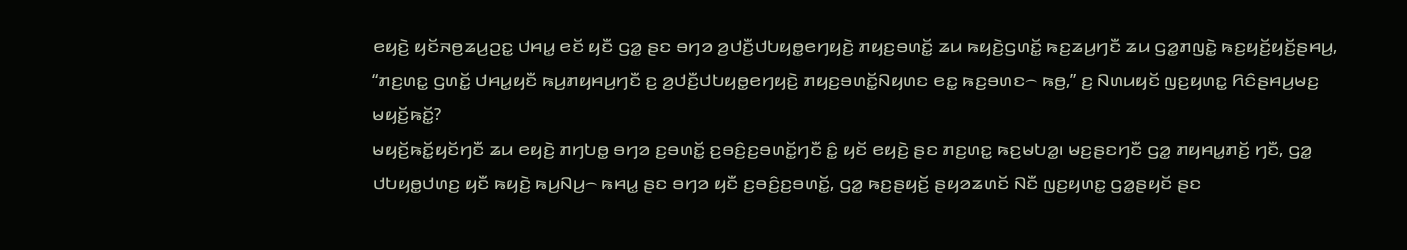ꤕꤟꤢꤧ꤬ ꤟꤢꤩꤏꤥ꤬ꤘꤣ꤬ꤑꤢ꤭ ꤓꤌꤣ꤭ ꤕꤢꤩ ꤟꤢꤪ ꤞꤤ꤭ ꤔꤢ ꤋꤚꤤ ꤤ꤬ꤓꤢꤪ꤬ꤓꤝꤟꤥ꤭ꤕꤚꤟꤢꤧ꤬ ꤊꤟꤢ꤬ꤋꤛꤢꤩ꤭ ꤘꤣ ꤒꤟꤢꤧ꤬ꤞꤛꤢꤩ꤭ ꤒꤢ꤬ꤘꤣ꤬ꤚꤢꤪ ꤘꤣ ꤞꤤ꤭ꤊꤜꤢꤧ꤭ ꤒꤢ꤬ꤟꤢꤩ꤬ꤟꤢꤩ꤬ꤔꤌꤣ꤬, “ꤊꤢ꤬ꤛꤢ꤭ ꤞꤛꤢꤩ꤭ ꤓꤌꤣ꤭ꤟꤢꤪ ꤒꤣ꤬ꤊꤟꤌꤣ꤬ꤚꤢꤪ ꤢ꤬ ꤤ꤬ꤓꤢꤪ꤬ꤓꤝꤟꤥ꤭ꤕꤚꤟꤢꤧ꤬ ꤊꤟꤢ꤬ꤋꤛꤢꤩ꤭ꤡꤟꤛꤢ ꤕꤢ꤭ ꤒꤢ꤬ꤋꤛꤢ꤮ ꤒꤥ꤬,” ꤢ꤬ ꤡꤛꤣꤟꤢꤩ ꤜꤢ꤬ꤟꤛꤢ꤭ ꤖꤢꤨꤔꤌꤣ꤬ꤗꤢ꤬ ꤗꤟꤢꤩ꤬ꤒꤢꤩ꤭?
ꤗꤟꤢꤩ꤬ꤒꤢꤩ꤭ꤟꤢꤩꤚꤢꤪ ꤘꤣ ꤕꤟꤢꤧ꤬ ꤊꤚꤝꤥ꤭ ꤋꤚꤤ ꤢ꤬ꤋꤛꤢꤩ꤭ ꤢ꤬ꤋꤢꤨ꤬ꤢ꤬ꤋꤛꤢꤩ꤭ꤚꤢꤪ ꤢꤨ꤭ ꤟꤢꤩ ꤕꤟꤢꤧ꤬ ꤔꤢ ꤊꤢ꤬ꤛꤢ꤭ ꤒꤢ꤬ꤗꤝꤤ꤭꤯ ꤗꤢ꤬ꤔꤢꤚꤢꤪ ꤞꤤ꤭ ꤊꤟꤌꤣ꤭ꤊꤢꤩ꤬ ꤚꤢꤪ, ꤞꤤ꤭ ꤓꤝꤟꤥ꤭ꤓꤛꤢ꤬ ꤟꤢꤪ ꤒꤟꤢꤧ꤬ ꤒꤣ꤬ꤡꤣ꤬꤮ ꤒꤌꤣ꤭ ꤔꤢ ꤋꤚꤤ ꤟꤢꤪ ꤢ꤬ꤋꤢꤨ꤬ꤢ꤬ꤋꤛꤢꤩ꤭, ꤞꤤ꤭ ꤒꤢ꤬ꤔꤟꤢꤩ꤬ ꤔꤟꤤꤘꤛꤢꤩ ꤡꤢꤪ ꤜꤢ꤬ꤟꤛꤢ꤭ ꤞꤤ꤭ꤔꤟꤢꤩ ꤔꤢ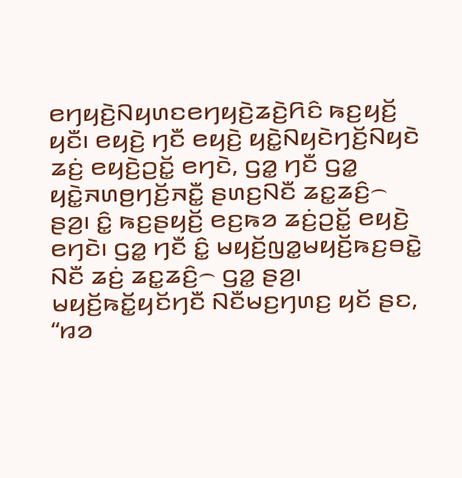ꤕꤚꤟꤢꤧ꤬ꤡꤟꤛꤢꤕꤚꤟꤢꤧ꤬ꤘꤢꤧ꤬ꤖꤢꤨ ꤒꤢ꤬ꤟꤢꤩ꤬ ꤟꤢꤪ꤯ ꤕꤟꤢꤧ꤬ ꤚꤢꤪ ꤕꤟꤢꤧ꤬ ꤟꤢꤧ꤭ꤡꤟꤢꤧꤚꤢꤩ꤬ꤡꤟꤢꤧ ꤘꤢꤦ꤬ ꤕꤟꤢꤧ꤬ꤑꤢꤩ꤭ ꤕꤚꤢꤧ, ꤞꤤ꤭ ꤚꤢꤪ ꤞꤤ꤭ ꤟꤢꤧ꤭ꤏꤛꤥ꤬ꤚꤢꤩ꤬ꤏꤢꤪ꤭ ꤔꤛꤢ꤬ꤡꤢꤪ ꤘꤢ꤭ꤘꤢꤨ꤬꤮ ꤔꤤ꤬꤯ ꤢꤨ꤭ ꤒꤢ꤬ꤔꤟꤢꤩ꤬ ꤕꤢ꤬ꤒꤤ ꤘꤢꤦ꤬ꤑꤢꤩ꤭ ꤕꤟꤢꤧ꤬ ꤕꤚꤢꤧ꤯ ꤞꤤ꤭ ꤚꤢꤪ ꤢꤨ꤭ ꤗꤟꤢꤩ꤬ꤜꤤ꤭ꤗꤟꤢꤩ꤬ꤒꤢ꤬ꤋꤢꤧ꤭ ꤡꤢꤪ ꤘꤢꤦ꤬ ꤘꤢ꤭ꤘꤢꤨ꤬꤮ ꤞꤤ꤭ ꤔꤤ꤬꤯
ꤗꤟꤢꤩ꤬ꤒꤢꤩ꤭ꤟꤢꤩꤚꤢꤪ ꤡꤢꤪꤗꤢ꤬ꤚꤛꤢ꤬ ꤟꤢꤩ ꤔꤢ, “ꤙꤤ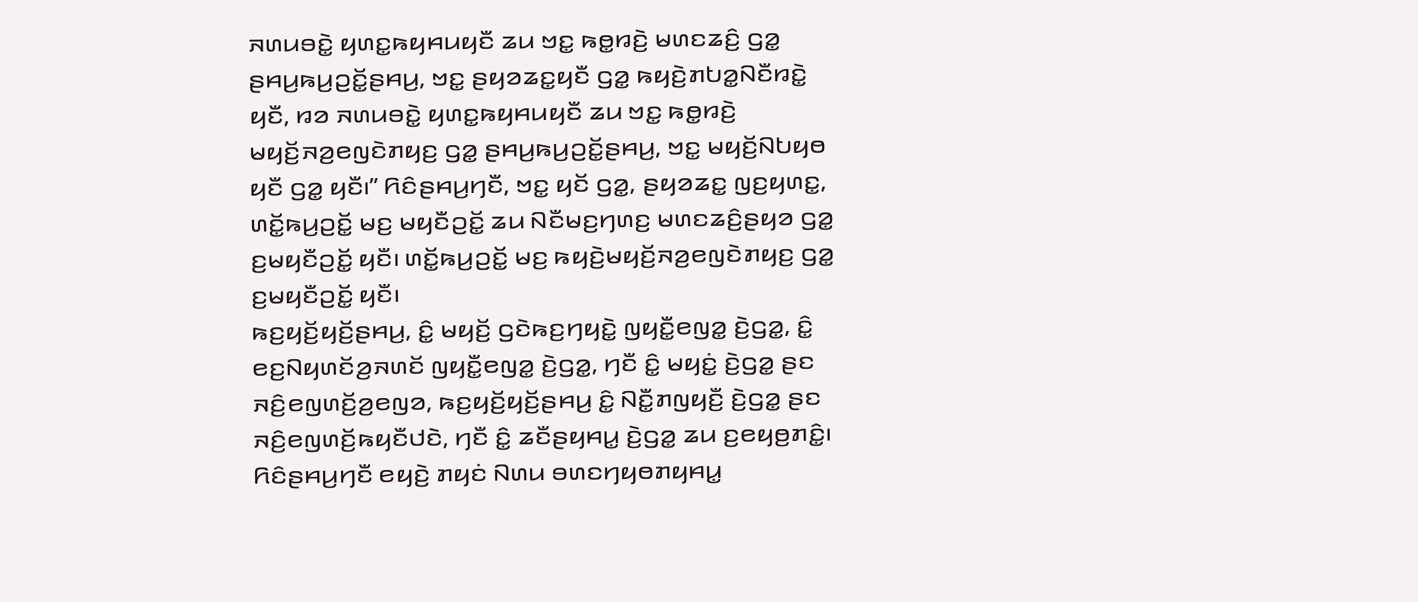ꤏꤛꤣꤋꤢꤧ꤭ ꤟꤛꤢ꤭ꤒꤟꤌꤣꤟꤢꤪ ꤘꤣ ꤠꤢ꤭ ꤒꤥ꤭ꤙꤢꤧ꤬ ꤗꤛꤢꤘꤢꤨ꤬ ꤞꤤ꤭ ꤔꤌꤣ꤬ꤒꤣ꤬ꤑꤢꤩ꤭ꤔꤌꤣ꤬, ꤠꤢ꤭ ꤔꤟꤤꤘꤢ꤭ꤟꤢꤪ ꤞꤤ꤭ ꤒꤟꤢꤧ꤬ꤊꤝꤤ꤭ꤡꤢꤪꤙꤢꤧ꤭ ꤟꤢꤪ, ꤙꤤ ꤏꤛꤣꤋꤢꤧ꤭ ꤟꤛꤢ꤭ꤒꤟꤌꤣꤟꤢꤪ ꤘꤣ ꤠꤢ꤭ ꤒꤥ꤭ꤙꤢꤧ꤬ ꤗꤟꤢꤩ꤬ꤏꤤ꤬ꤕꤜꤢꤧꤊꤟꤢ꤬ ꤞꤤ꤭ ꤔꤌꤣ꤬ꤒꤣ꤬ꤑꤢꤩ꤭ꤔꤌꤣ꤬, ꤠꤢ꤭ ꤗꤟꤢꤩ꤬ꤡꤝꤟꤥ ꤟꤢꤪ ꤞꤤ꤭ ꤟꤢꤪ꤯” ꤖꤢꤨꤔꤌꤣ꤬ꤚꤢꤪ, ꤠꤢ꤭ ꤟꤢꤩ ꤞꤤ꤭, ꤔꤟꤤꤘꤢ꤭ ꤜꤢ꤬ꤟꤛꤢ꤭, ꤛꤢꤩ꤭ꤒꤣ꤬ꤑꤢꤩ꤭ ꤗꤢ꤬ ꤗꤟꤢꤪꤑꤢꤩ꤭ ꤘꤣ ꤡꤢꤪꤗꤢ꤬ꤚꤛꤢ꤬ ꤗꤛꤢꤘꤢꤨ꤬ꤔꤟꤤ ꤞꤤ꤭ ꤢ꤬ꤗꤟꤢꤪꤑꤢꤩ꤭ ꤟꤢꤪ꤯ ꤛꤢꤩ꤭ꤒꤣ꤬ꤑꤢꤩ꤭ ꤗꤢ꤬ ꤒꤟꤢꤧ꤬ꤗꤟꤢꤩ꤬ꤏꤤ꤬ꤕꤜꤢꤧꤊꤟꤢ꤬ ꤞꤤ꤭ ꤢ꤬ꤗꤟꤢꤪꤑꤢꤩ꤭ ꤟꤢꤪ꤯
ꤒꤢ꤬ꤟꤢꤩ꤬ꤟꤢꤩ꤬ꤔꤌꤣ꤬, ꤢꤨ꤭ ꤗꤟꤢꤩ꤬ ꤞꤢꤧꤒꤢ꤬ꤚꤟꤢꤧ꤭ ꤜꤟꤢꤪ꤭ꤕꤜꤤ꤭ ꤢꤧ꤬ꤞꤤ꤭, ꤢꤨ꤭ ꤕꤢ꤬ꤡꤟꤛꤢꤩꤤ꤬ꤏꤛꤢꤩ ꤜꤟꤢꤪ꤭ꤕꤜꤤ꤭ ꤢꤧ꤬ꤞꤤ꤭, ꤚꤢꤪ ꤢꤨ꤭ ꤗꤟꤢꤦ꤭ ꤢꤧ꤬ꤞꤤ꤭ ꤔꤢ ꤏꤢꤨ꤬ꤕꤜꤛꤢꤩ꤬ꤤ꤬ꤕꤜꤤ, ꤒꤢ꤬ꤟꤢꤩ꤬ꤟꤢꤩ꤬ꤔꤌꤣ꤬ ꤢꤨ꤭ ꤡꤢꤪ꤭ꤊꤜꤟꤢꤪ꤬ ꤢꤧ꤬ꤞꤤ꤭ ꤔꤢ ꤏꤢꤨ꤬ꤕꤜꤛꤢꤩ꤬ꤒꤟꤢꤪꤓꤢꤧ, ꤚꤢꤪ ꤢꤨ꤭ ꤘꤢꤪꤔꤟꤌꤣ꤭ ꤢꤧ꤬ꤞꤤ꤭ ꤘꤣ ꤢ꤬ꤕꤟꤥ꤬ꤊꤢꤨ꤭꤯
ꤖꤢꤨꤔꤌꤣ꤬ꤚꤢꤪ ꤕꤟꤢꤧ꤬ ꤊꤟꤢꤦ ꤡꤛꤣ ꤋꤛꤢꤚꤟꤥꤊꤟꤌꤣ꤭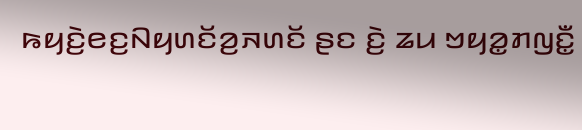ꤒꤟꤢꤧ꤬ꤕꤢ꤬ꤡꤟꤛꤢꤩꤤ꤬ꤏꤛꤢꤩ ꤔꤢ ꤢꤧ꤬ ꤘꤣ ꤠꤟꤤ꤭ꤊꤜꤢꤪ꤭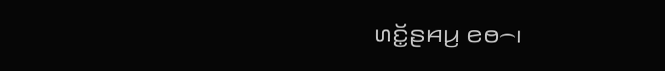ꤛꤢꤩ꤭ꤔꤌꤣ꤬ ꤕꤥ꤮꤯